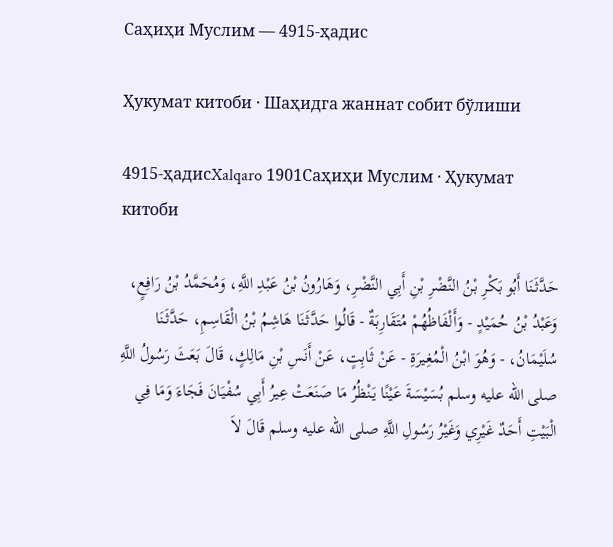Саҳиҳи Муслим — 4915-ҳадис

Ҳукумат китоби · Шаҳидга жаннат собит бўлиши

4915-ҳадисXalqaro 1901Саҳиҳи Муслим · Ҳукумат китоби

حَدَّثَنَا أَبُو بَكْرِ بْنُ النَّضْرِ بْنِ أَبِي النَّضْرِ، وَهَارُونُ بْنُ عَبْدِ اللَّهِ، وَمُحَمَّدُ بْنُ رَافِعٍ، وَعَبْدُ بْنُ حُمَيْدٍ - وَأَلْفَاظُهُمْ مُتَقَارِبَةٌ - قَالُوا حَدَّثَنَا هَاشِمُ بْنُ الْقَاسِمِ، حَدَّثَنَا سُلَيْمَانُ، - وَهُوَ ابْنُ الْمُغِيرَةِ - عَنْ ثَابِتٍ، عَنْ أَنَسِ بْنِ مَالِكٍ، قَالَ بَعَثَ رَسُولُ اللَّهِ صلى الله عليه وسلم بُسَيْسَةَ عَيْنًا يَنْظُرُ مَا صَنَعَتْ عِيرُ أَبِي سُفْيَانَ فَجَاءَ وَمَا فِي الْبَيْتِ أَحَدٌ غَيْرِي وَغَيْرُ رَسُولِ اللَّهِ صلى الله عليه وسلم قَالَ لاَ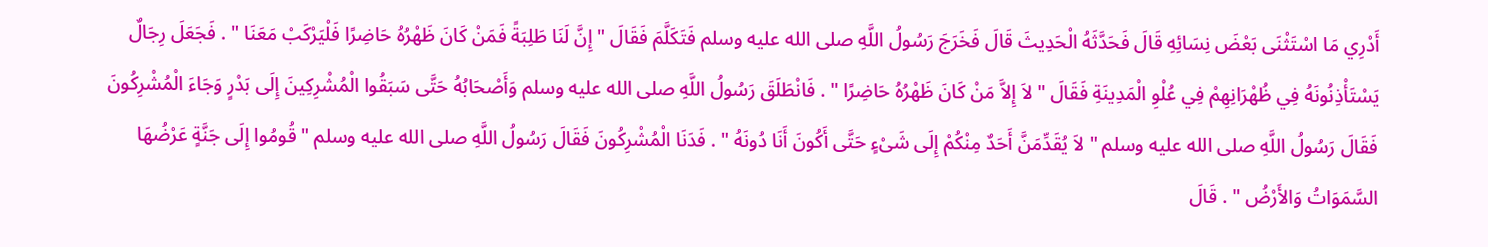أَدْرِي مَا اسْتَثْنَى بَعْضَ نِسَائِهِ قَالَ فَحَدَّثَهُ الْحَدِيثَ قَالَ فَخَرَجَ رَسُولُ اللَّهِ صلى الله عليه وسلم فَتَكَلَّمَ فَقَالَ " إِنَّ لَنَا طَلِبَةً فَمَنْ كَانَ ظَهْرُهُ حَاضِرًا فَلْيَرْكَبْ مَعَنَا " . فَجَعَلَ رِجَالٌ يَسْتَأْذِنُونَهُ فِي ظُهْرَانِهِمْ فِي عُلْوِ الْمَدِينَةِ فَقَالَ " لاَ إِلاَّ مَنْ كَانَ ظَهْرُهُ حَاضِرًا " . فَانْطَلَقَ رَسُولُ اللَّهِ صلى الله عليه وسلم وَأَصْحَابُهُ حَتَّى سَبَقُوا الْمُشْرِكِينَ إِلَى بَدْرٍ وَجَاءَ الْمُشْرِكُونَ فَقَالَ رَسُولُ اللَّهِ صلى الله عليه وسلم " لاَ يُقَدِّمَنَّ أَحَدٌ مِنْكُمْ إِلَى شَىْءٍ حَتَّى أَكُونَ أَنَا دُونَهُ " . فَدَنَا الْمُشْرِكُونَ فَقَالَ رَسُولُ اللَّهِ صلى الله عليه وسلم " قُومُوا إِلَى جَنَّةٍ عَرْضُهَا السَّمَوَاتُ وَالأَرْضُ " . قَالَ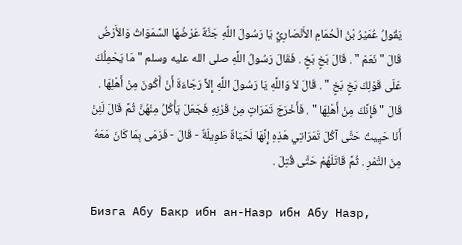يَقُولُ عُمَيْرُ بْنُ الْحُمَامِ الأَنْصَارِيُّ يَا رَسُولَ اللَّهِ جَنَّةٌ عَرْضُهَا السَّمَوَاتُ وَالأَرْضُ قَالَ " نَعَمْ " . قَالَ بَخٍ بَخٍ . فَقَالَ رَسُولُ اللَّهِ صلى الله عليه وسلم " مَا يَحْمِلُكَ عَلَى قَوْلِكَ بَخٍ بَخٍ " . قَالَ لاَ وَاللَّهِ يَا رَسُولَ اللَّهِ إِلاَّ رَجَاءَةَ أَنْ أَكُونَ مِنْ أَهْلِهَا . قَالَ " فَإِنَّكَ مِنْ أَهْلِهَا " . فَأَخْرَجَ تَمَرَاتٍ مِنْ قَرْنِهِ فَجَعَلَ يَأْكُلُ مِنْهُنَّ ثُمَّ قَالَ لَئِنْ أَنَا حَيِيتُ حَتَّى آكُلَ تَمَرَاتِي هَذِهِ إِنَّهَا لَحَيَاةٌ طَوِيلَةٌ - قَالَ - فَرَمَى بِمَا كَانَ مَعَهُ مِنَ التَّمْرِ . ثُمَّ قَاتَلَهُمْ حَتَّى قُتِلَ .

Бизга Абу Бакр ибн ан-Назр ибн Абу Назр,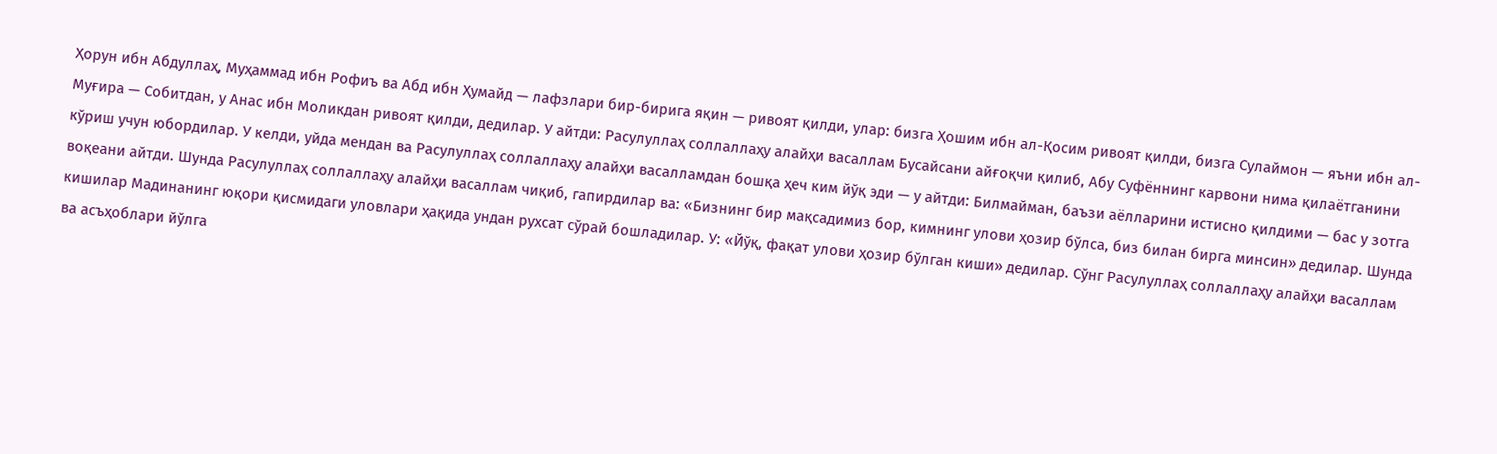Ҳорун ибн Абдуллаҳ, Муҳаммад ибн Рофиъ ва Абд ибн Ҳумайд — лафзлари бир-бирига яқин — ривоят қилди, улар: бизга Ҳошим ибн ал-Қосим ривоят қилди, бизга Сулаймон — яъни ибн ал-Муғира — Собитдан, у Анас ибн Моликдан ривоят қилди, дедилар. У айтди: Расулуллаҳ соллаллаҳу алайҳи васаллам Бусайсани айғоқчи қилиб, Абу Суфённинг карвони нима қилаётганини кўриш учун юбордилар. У келди, уйда мендан ва Расулуллаҳ соллаллаҳу алайҳи васалламдан бошқа ҳеч ким йўқ эди — у айтди: Билмайман, баъзи аёлларини истисно қилдими — бас у зотга воқеани айтди. Шунда Расулуллаҳ соллаллаҳу алайҳи васаллам чиқиб, гапирдилар ва: «Бизнинг бир мақсадимиз бор, кимнинг улови ҳозир бўлса, биз билан бирга минсин» дедилар. Шунда кишилар Мадинанинг юқори қисмидаги уловлари ҳақида ундан рухсат сўрай бошладилар. У: «Йўқ, фақат улови ҳозир бўлган киши» дедилар. Сўнг Расулуллаҳ соллаллаҳу алайҳи васаллам ва асъҳоблари йўлга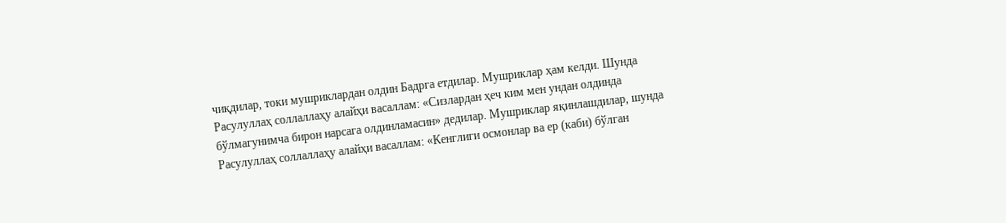чиқдилар, токи мушриклардан олдин Бадрга етдилар. Мушриклар ҳам келди. Шунда Расулуллаҳ соллаллаҳу алайҳи васаллам: «Сизлардан ҳеч ким мен ундан олдинда бўлмагунимча бирон нарсага олдинламасин» дедилар. Мушриклар яқинлашдилар, шунда Расулуллаҳ соллаллаҳу алайҳи васаллам: «Кенглиги осмонлар ва ер (каби) бўлган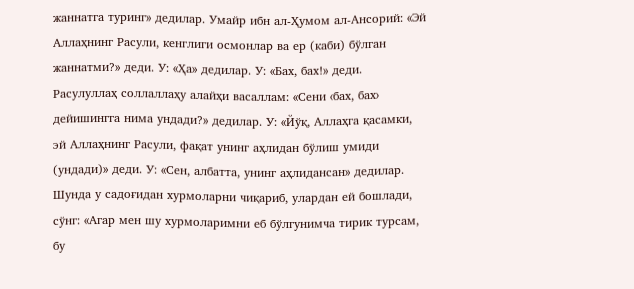жаннатга туринг» дедилар. Умайр ибн ал-Ҳумом ал-Ансорий: «Эй Аллаҳнинг Расули, кенглиги осмонлар ва ер (каби) бўлган жаннатми?» деди. У: «Ҳа» дедилар. У: «Бах, бах!» деди. Расулуллаҳ соллаллаҳу алайҳи васаллам: «Сени ‹бах, бах› дейишингга нима ундади?» дедилар. У: «Йўқ, Аллаҳга қасамки, эй Аллаҳнинг Расули, фақат унинг аҳлидан бўлиш умиди (ундади)» деди. У: «Сен, албатта, унинг аҳлидансан» дедилар. Шунда у садоғидан хурмоларни чиқариб, улардан ей бошлади, сўнг: «Агар мен шу хурмоларимни еб бўлгунимча тирик турсам, бу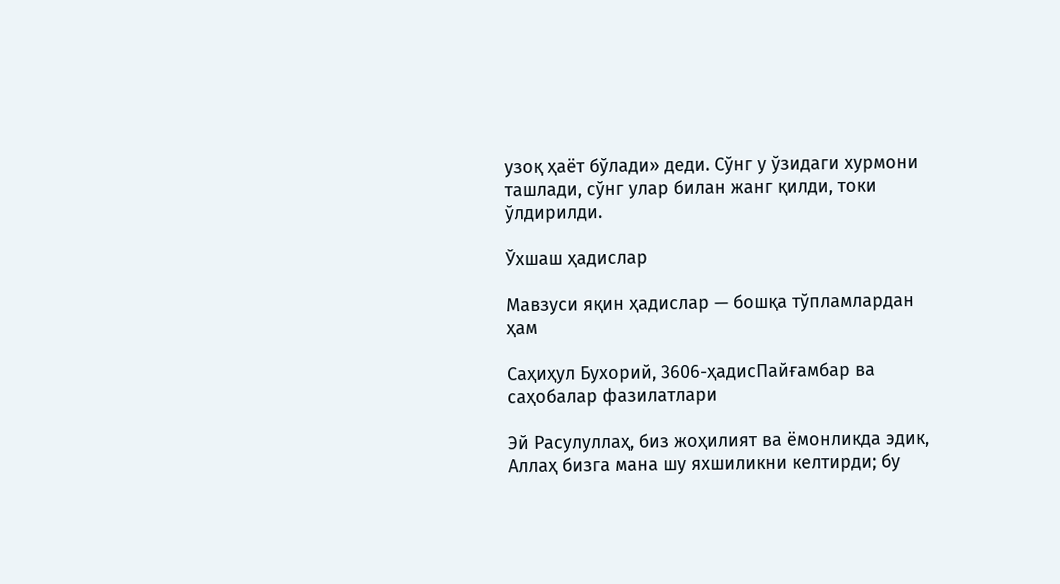узоқ ҳаёт бўлади» деди. Сўнг у ўзидаги хурмони ташлади, сўнг улар билан жанг қилди, токи ўлдирилди.

Ўхшаш ҳадислар

Мавзуси яқин ҳадислар — бошқа тўпламлардан ҳам

Саҳиҳул Бухорий, 3606-ҳадисПайғамбар ва саҳобалар фазилатлари

Эй Расулуллаҳ, биз жоҳилият ва ёмонликда эдик, Аллаҳ бизга мана шу яхшиликни келтирди; бу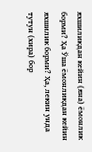яхшиликдан кейин (яна) ёмонлик борми? Ҳа Ўша ёмонликдан кейин яхшилик борми? Ҳа, лекин унда тутун (хира) бор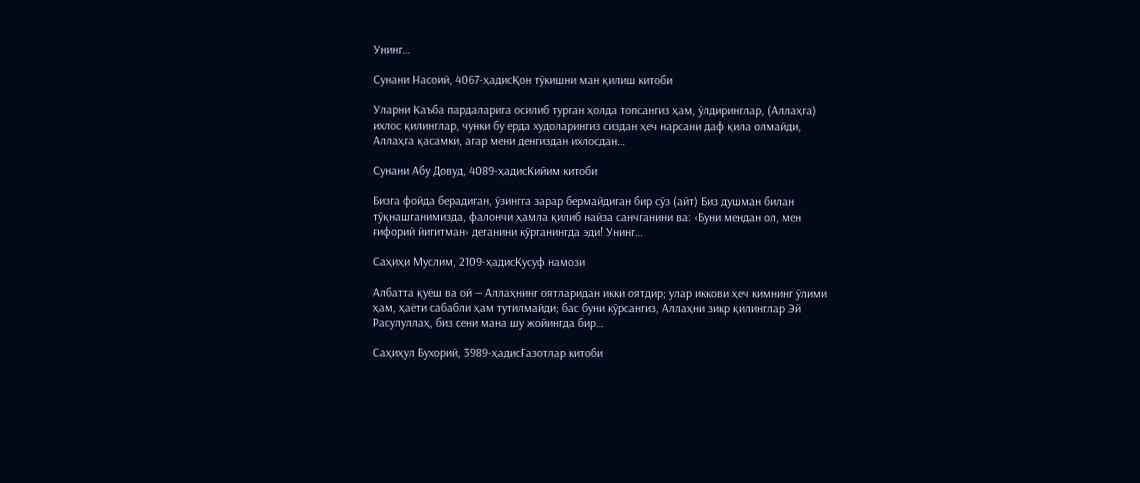Унинг…

Сунани Насоий, 4067-ҳадисҚон тўкишни ман қилиш китоби

Уларни Каъба пардаларига осилиб турган ҳолда топсангиз ҳам, ўлдиринглар, (Аллаҳга) ихлос қилинглар, чунки бу ерда худоларингиз сиздан ҳеч нарсани даф қила олмайди, Аллаҳга қасамки, агар мени денгиздан ихлосдан…

Сунани Абу Довуд, 4089-ҳадисКийим китоби

Бизга фойда берадиган, ўзингга зарар бермайдиган бир сўз (айт) Биз душман билан тўқнашганимизда, фалончи ҳамла қилиб найза санчганини ва: ‹Буни мендан ол, мен ғифорий йигитман› деганини кўрганингда эди! Унинг…

Саҳиҳи Муслим, 2109-ҳадисКусуф намози

Албатта қуёш ва ой — Аллаҳнинг оятларидан икки оятдир; улар иккови ҳеч кимнинг ўлими ҳам, ҳаёти сабабли ҳам тутилмайди; бас буни кўрсангиз, Аллаҳни зикр қилинглар Эй Расулуллаҳ, биз сени мана шу жойингда бир…

Саҳиҳул Бухорий, 3989-ҳадисҒазотлар китоби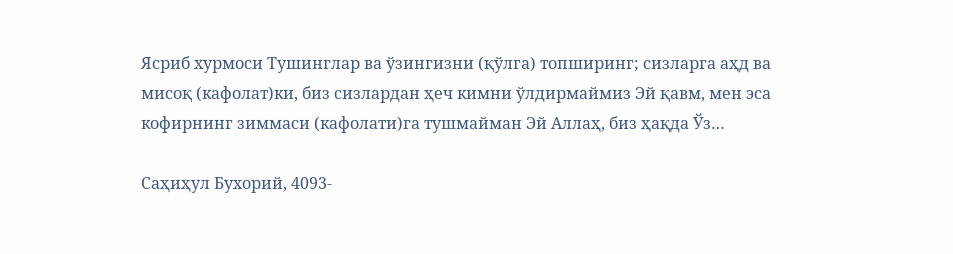Ясриб хурмоси Тушинглар ва ўзингизни (қўлга) топширинг; сизларга аҳд ва мисоқ (кафолат)ки, биз сизлардан ҳеч кимни ўлдирмаймиз Эй қавм, мен эса кофирнинг зиммаси (кафолати)га тушмайман Эй Аллаҳ, биз ҳақда Ўз…

Саҳиҳул Бухорий, 4093-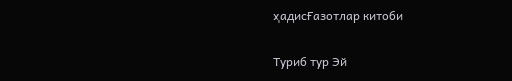ҳадисҒазотлар китоби

Туриб тур Эй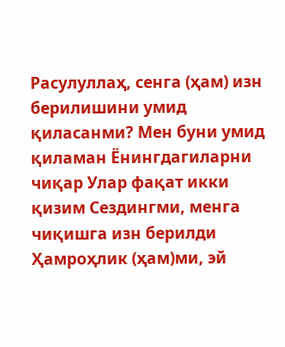Расулуллаҳ, сенга (ҳам) изн берилишини умид қиласанми? Мен буни умид қиламан Ёнингдагиларни чиқар Улар фақат икки қизим Сездингми, менга чиқишга изн берилди Ҳамроҳлик (ҳам)ми, эй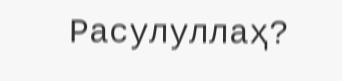Расулуллаҳ?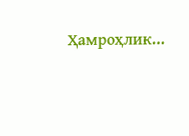Ҳамроҳлик…